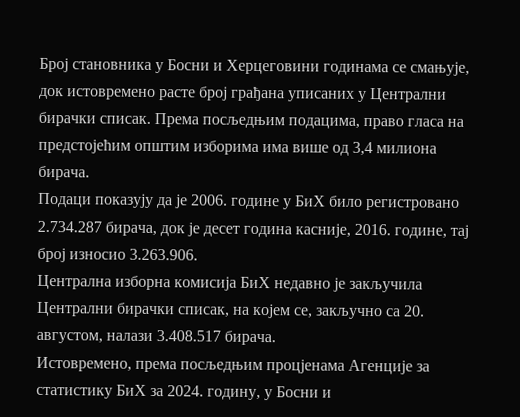Број становника у Босни и Херцеговини годинама се смањује, док истовремено расте број грађана уписаних у Централни бирачки списак. Према посљедњим подацима, право гласа на предстојећим општим изборима има више од 3,4 милиона бирача.
Подаци показују да је 2006. године у БиХ било регистровано 2.734.287 бирача, док је десет година касније, 2016. године, тај број износио 3.263.906.
Централна изборна комисија БиХ недавно је закључила Централни бирачки списак, на којем се, закључно са 20. августом, налази 3.408.517 бирача.
Истовремено, према посљедњим процјенама Агенције за статистику БиХ за 2024. годину, у Босни и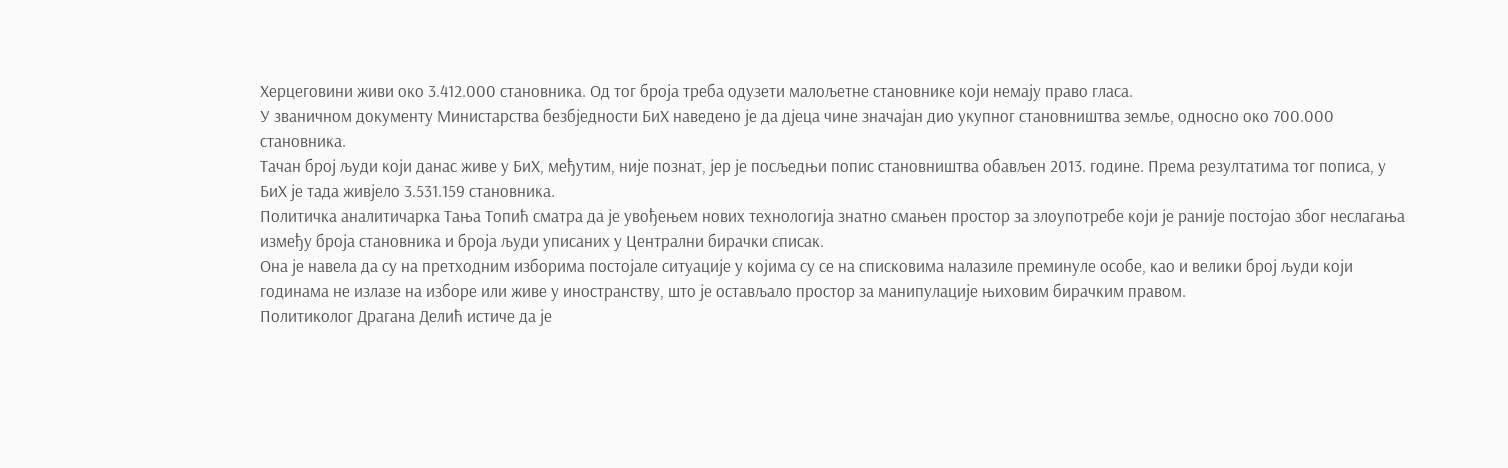Херцеговини живи око 3.412.000 становника. Од тог броја треба одузети малољетне становнике који немају право гласа.
У званичном документу Министарства безбједности БиХ наведено је да дјеца чине значајан дио укупног становништва земље, односно око 700.000 становника.
Тачан број људи који данас живе у БиХ, међутим, није познат, јер је посљедњи попис становништва обављен 2013. године. Према резултатима тог пописа, у БиХ је тада живјело 3.531.159 становника.
Политичка аналитичарка Тања Топић сматра да је увођењем нових технологија знатно смањен простор за злоупотребе који је раније постојао због неслагања између броја становника и броја људи уписаних у Централни бирачки списак.
Она је навела да су на претходним изборима постојале ситуације у којима су се на списковима налазиле преминуле особе, као и велики број људи који годинама не излазе на изборе или живе у иностранству, што је остављало простор за манипулације њиховим бирачким правом.
Политиколог Драгана Делић истиче да је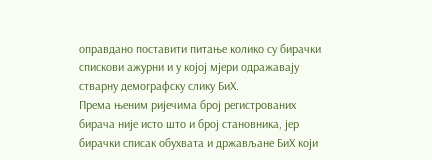оправдано поставити питање колико су бирачки спискови ажурни и у којој мјери одражавају стварну демографску слику БиХ.
Према њеним ријечима број регистрованих бирача није исто што и број становника, јер бирачки списак обухвата и држављане БиХ који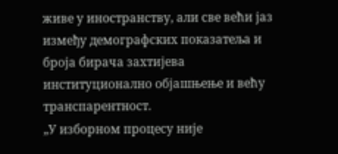живе у иностранству, али све већи јаз између демографских показатеља и броја бирача захтијева институционално објашњење и већу транспарентност.
„У изборном процесу није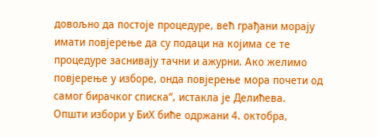довољно да постоје процедуре, већ грађани морају имати повјерење да су подаци на којима се те процедуре заснивају тачни и ажурни. Ако желимо повјерење у изборе, онда повјерење мора почети од самог бирачког списка“, истакла је Делићева.
Општи избори у БиХ биће одржани 4. октобра,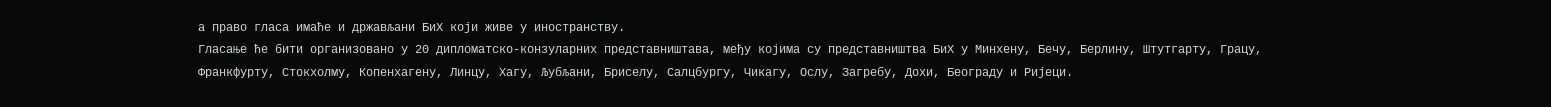а право гласа имаће и држављани БиХ који живе у иностранству.
Гласање ће бити организовано у 20 дипломатско-конзуларних представништава, међу којима су представништва БиХ у Минхену, Бечу, Берлину, Штутгарту, Грацу, Франкфурту, Стокхолму, Копенхагену, Линцу, Хагу, Љубљани, Бриселу, Салцбургу, Чикагу, Ослу, Загребу, Дохи, Београду и Ријеци.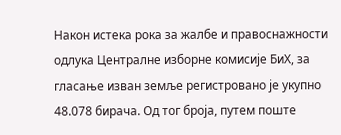Након истека рока за жалбе и правоснажности одлука Централне изборне комисије БиХ, за гласање изван земље регистровано је укупно 48.078 бирача. Од тог броја, путем поште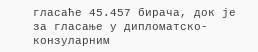гласаће 45.457 бирача, док је за гласање у дипломатско-конзуларним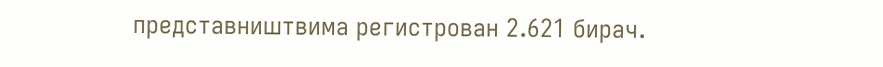представништвима регистрован 2.621 бирач.